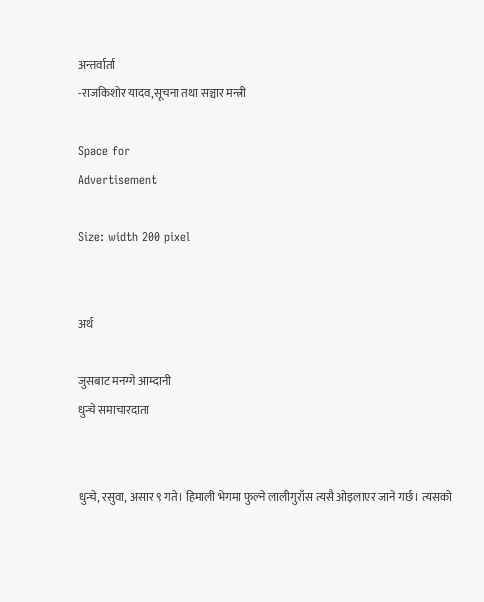अन्तर्वार्ता
-राजकिशोर यादव,सूचना तथा सञ्चार मन्त्री

Space for
Advertisement

Size: width 200 pixel


अर्थ

जुसबाट मनग्गे आम्दानी
धुन्चे समाचारदाता


धुन्चे, रसुवा, असार ९ गते। हिमाली भेगमा फुल्ने लालीगुराँस त्यसै ओइलाएर जाने गर्छ। त्यसको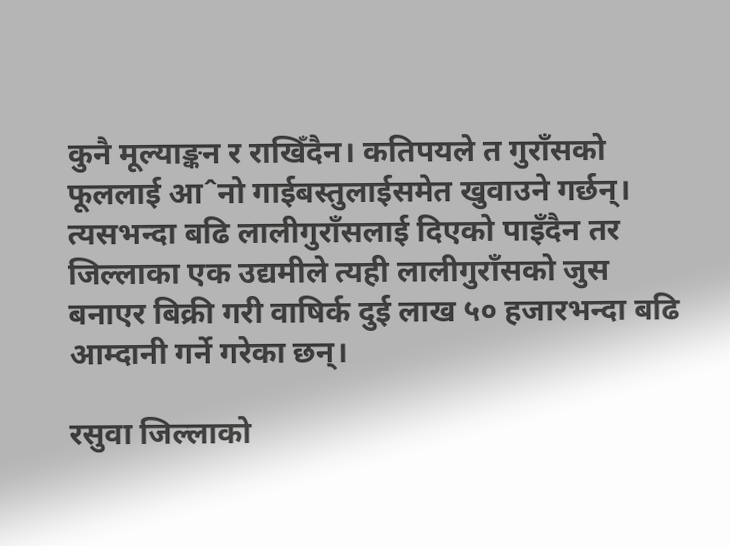कुनै मूल्याङ्कन र राखिँदैन। कतिपयले त गुराँसको फूललाई आˆनो गाईबस्तुलाईसमेत खुवाउने गर्छन्। त्यसभन्दा बढि लालीगुराँसलाई दिएको पाइँदैन तर जिल्लाका एक उद्यमीले त्यही लालीगुराँसको जुस बनाएर बिक्री गरी वाषिर्क दुई लाख ५० हजारभन्दा बढि आम्दानी गर्ने गरेका छन्।

रसुवा जिल्लाको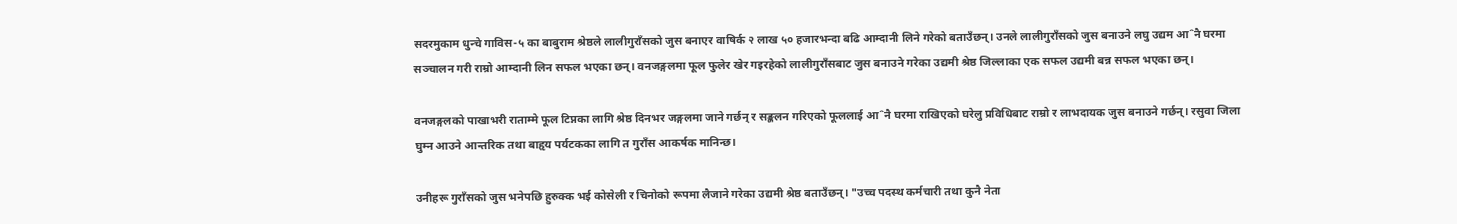सदरमुकाम धुन्चे गाविस-५ का बाबुराम श्रेष्ठले लालीगुराँसको जुस बनाएर वाषिर्क २ लाख ५० हजारभन्दा बढि आम्दानी लिने गरेको बताउँछन्। उनले लालीगुराँसको जुस बनाउने लघु उद्यम आˆनै घरमा सञ्चालन गरी राम्रो आम्दानी लिन सफल भएका छन्। वनजङ्गलमा फूल फुलेर खेर गइरहेको लालीगुराँसबाट जुस बनाउने गरेका उद्यमी श्रेष्ठ जिल्लाका एक सफल उद्यमी बन्न सफल भएका छन्।

वनजङ्गलको पाखाभरी राताम्मे फूल टिप्नका लागि श्रेष्ठ दिनभर जङ्गलमा जाने गर्छन् र सङ्कलन गरिएको फूललाई आˆनै घरमा राखिएको घरेलु प्रविधिबाट राम्रो र लाभदायक जुस बनाउने गर्छन्। रसुवा जिला घुम्न आउने आन्तरिक तथा बाहृय पर्यटकका लागि त गुराँस आकर्षक मानिन्छ।

उनीहरू गुराँसको जुस भनेपछि हुरुक्क भई कोसेली र चिनोको रूपमा लैजाने गरेका उद्यमी श्रेष्ठ बताउँछन्। "उच्च पदस्थ कर्मचारी तथा कुनै नेता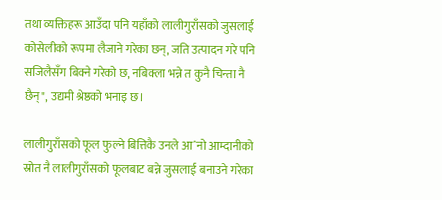तथा व्यक्तिहरू आउँदा पनि यहाँको लालीगुराँसको जुसलाई कोसेलीको रूपमा लैजाने गरेका छन्, जति उत्पादन गरे पनि सजिलैसँग बिक्ने गरेको छ, नबिक्ला भन्ने त कुनै चिन्ता नै छैन्", उद्यमी श्रेष्ठको भनाइ छ।

लालीगुराँसको फूल फुल्ने बित्तिकै उनले आˆनो आम्दानीको स्रोत नै लालीगुराँसको फूलबाट बन्ने जुसलाई बनाउने गरेका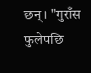छन्। "गुराँस फुलेपछि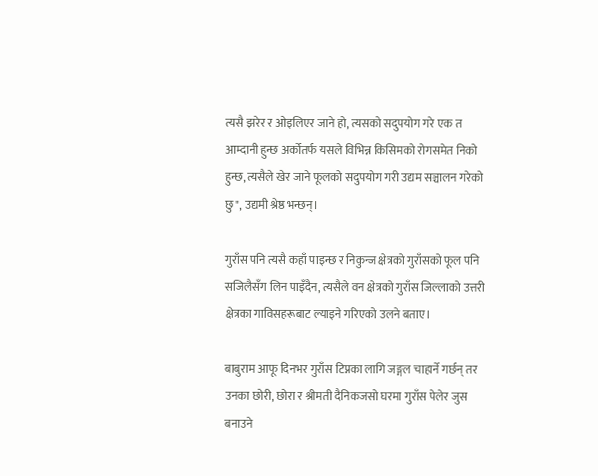त्यसै झरेर र ओइलिएर जाने हो, त्यसको सदुपयोग गरे एक त आम्दानी हुन्छ अर्कोतर्फ यसले विभिन्न किसिमको रोगसमेत निको हुन्छ, त्यसैले खेर जाने फूलको सदुपयोग गरी उद्यम सञ्चालन गरेको छु", उद्यमी श्रेष्ठ भन्छन्।

गुराँस पनि त्यसै कहाँ पाइन्छ र निकुन्ज क्षेत्रको गुराँसको फूल पनि सजिलैसँग लिन पाइँदैन, त्यसैले वन क्षेत्रको गुराँस जिल्लाको उत्तरी क्षेत्रका गाविसहरूबाट ल्याइने गरिएको उलने बताए।

बाबुराम आफू दिनभर गुराँस टिप्नका लागि जङ्गल चाहार्ने गर्छन् तर उनका छोरी, छोरा र श्रीमती दैनिकजसो घरमा गुराँस पेलेर जुस बनाउने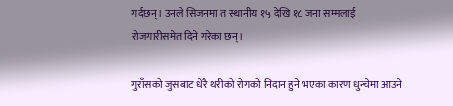गर्दछन्। उनले सिजनमा त स्थानीय १५ देखि १८ जना सम्मलाई रोजगारीसमेत दिने गरेका छन्।

गुराँसको जुसबाट धेरै थरीको रोगको निदान हुने भएका कारण धुन्चेमा आउने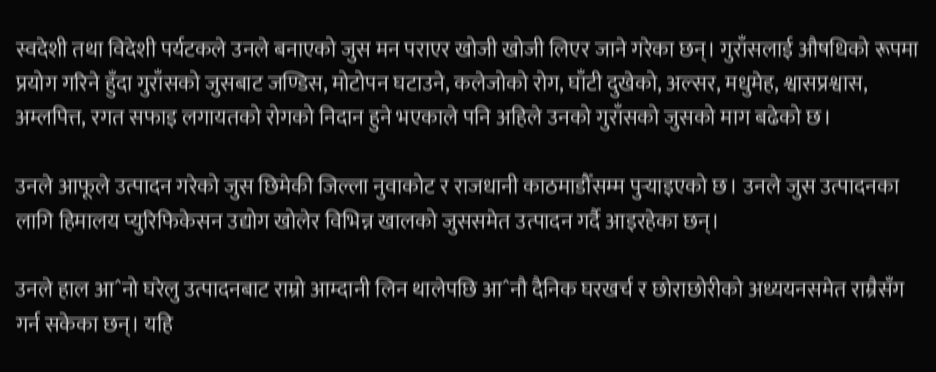स्वदेशी तथा विदेशी पर्यटकले उनले बनाएको जुस मन पराएर खोजी खोजी लिएर जाने गरेका छन्। गुराँसलाई औषधिको रूपमा प्रयोग गरिने हुँदा गुराँसको जुसबाट जण्डिस, मोटोपन घटाउने, कलेजोको रोग, घाँटी दुखेको, अल्सर, मधुमेह, श्वासप्रश्वास, अम्लपित्त, रगत सफाइ लगायतको रोगको निदान हुने भएकाले पनि अहिले उनको गुराँसको जुसको माग बढेको छ।

उनले आफूले उत्पादन गरेको जुस छिमेकी जिल्ला नुवाकोट र राजधानी काठमाडौँसम्म पुर्‍याइएको छ। उनले जुस उत्पादनका लागि हिमालय प्युरिफिकेसन उद्योग खोलेर विभिन्न खालको जुससमेत उत्पादन गर्दै आइरहेका छन्।

उनले हाल आˆनो घरेलु उत्पादनबाट राम्रो आम्दानी लिन थालेपछि आˆनौ दैनिक घरखर्च र छोराछोरीको अध्ययनसमेत राम्रैसँग गर्न सकेका छन्। यहि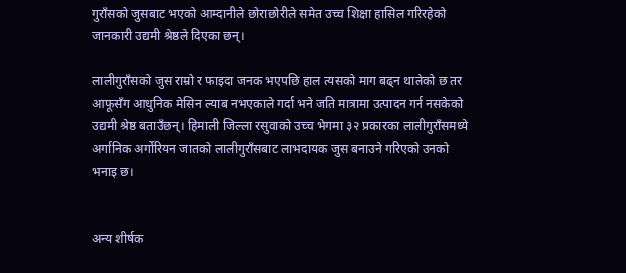गुराँसको जुसबाट भएको आम्दानीले छोराछोरीले समेत उच्च शिक्षा हासिल गरिरहेको जानकारी उद्यमी श्रेष्ठले दिएका छन्।

लालीगुराँसको जुस राम्रो र फाइदा जनक भएपछि हाल त्यसको माग बढ्न थालेको छ तर आफूसँग आधुनिक मेसिन ल्याब नभएकाले गर्दा भने जति मात्रामा उत्पादन गर्न नसकेको उद्यमी श्रेष्ठ बताउँछन्। हिमाली जिल्ला रसुवाको उच्च भेगमा ३२ प्रकारका लालीगुराँसमध्ये अर्गानिक अर्गोरियन जातको लालीगुराँसबाट लाभदायक जुस बनाउने गरिएको उनको भनाइ छ।


अन्य शीर्षक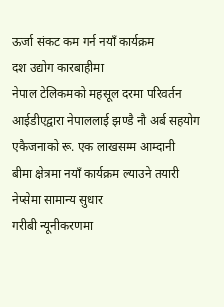ऊर्जा संकट कम गर्न नयाँ कार्यक्रम
दश उद्योग कारबाहीमा
नेपाल टेलिकमको महसूल दरमा परिवर्तन
आईडीएद्वारा नेपाललाई झण्डै नौ अर्ब सहयोग
एकैजनाको रू. एक लाखसम्म आम्दानी
बीमा क्षेत्रमा नयाँ कार्यक्रम ल्याउने तयारी
नेप्सेमा सामान्य सुधार
गरीबी न्यूनीकरणमा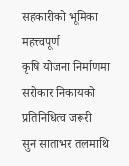सहकारीको भूमिका महत्त्वपूर्ण
कृषि योजना निर्माणमा सरोकार निकायको प्रतिनिधित्व जरूरी
सुन साताभर तलमाथि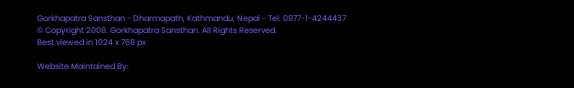Gorkhapatra Sansthan - Dharmapath, Kathmandu, Nepal - Tel: 0977-1-4244437
© Copyright 2008. Gorkhapatra Sansthan. All Rights Reserved.
Best viewed in 1024 x 768 px

Website Maintained By: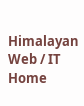Himalayan Web / IT Home